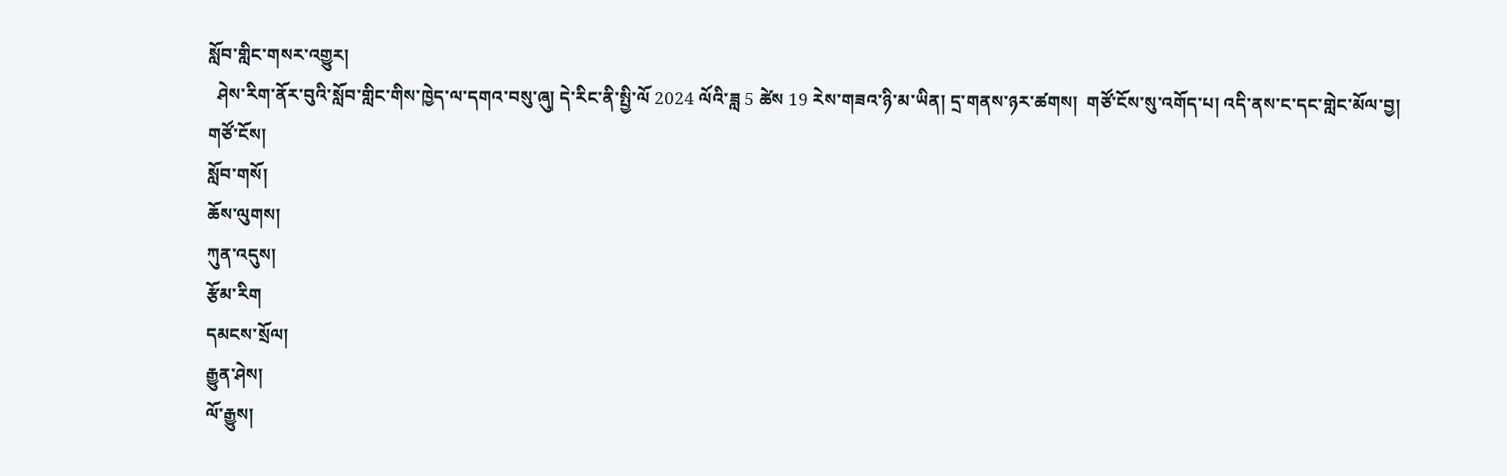སློབ་གླིང་གསར་འགྱུར།
  ཤེས་རིག་ནོར་བུའི་སློབ་གླིང་གིས་ཁྱེད་ལ་དགའ་བསུ་ཞུ། དེ་རིང་ནི་སྤྱི་ལོ 2024 ལོའི་ཟླ 5 ཚེས 19 རེས་གཟའ་ཉི་མ་ཡིན། དྲ་གནས་ཉར་ཚགས།  གཙོ་ངོས་སུ་འགོད་པ། འདི་ནས་ང་དང་གླེང་མོལ་བྱ།
གཙོ་ངོས།
སློབ་གསོ།
ཆོས་ལུགས།
ཀུན་འདུས།
རྩོམ་རིག
དམངས་སྲོལ།
རྒྱུན་ཤེས།
ལོ་རྒྱུས།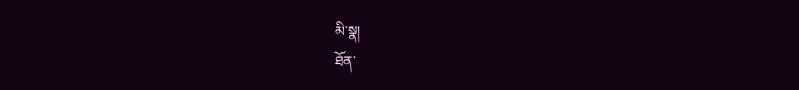མི་སྣ།
ཐོན་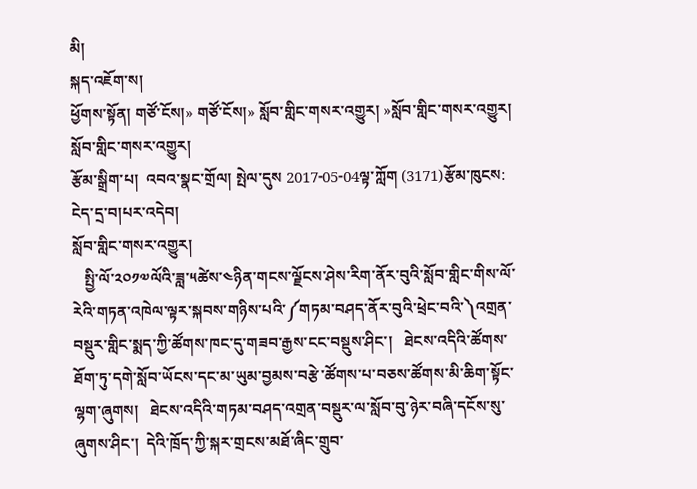མི།
སྐད་འཇོག་ས།
ཕྱོགས་སྟོན། གཙོ་ངོས།» གཙོ་ངོས།» སློབ་གླིང་གསར་འགྱུར། »སློབ་གླིང་གསར་འགྱུར།
སློབ་གླིང་གསར་འགྱུར།
རྩོམ་སྒྲིག་པ།  འབའ་སྣང་གྲོལ། སྤེལ་དུས 2017-05-04ལྟ་ཀློག (3171)རྩོམ་ཁུངས: ངེད་དྲ་བ།པར་འདེབ།
སློབ་གླིང་གསར་འགྱུར།
   སྤྱི་ལོ་༢༠༡༧ལོའི་ཟླ་༥ཚེས་༤ཉིན་གངས་ལྗོངས་ཤེས་རིག་ནོར་བུའི་སློབ་གླིང་གིས་ལོ་རེའི་གཏན་འཁེལ་ལྟར་སྐབས་གཉིས་པའི་༼གཏམ་བཤད་ནོར་བུའི་ཕྲེང་བའི་༽འགྲན་བསྡུར་གླིང་སྨད་ཀྱི་ཚོགས་ཁང་དུ་གཟབ་རྒྱས་ངང་བསྡུས་ཤིང་།   ཐེངས་འདིའི་ཚོགས་ཐོག་ཏུ་དགེ་སློབ་ཡོངས་དང་མ་ཡུམ་བྱམས་བརྩེ་ཚོགས་པ་བཅས་ཚོགས་མི་ཆིག་སྟོང་ལྷག་ཞུགས།   ཐེངས་འདིའི་གཏམ་བཤད་འགྲན་བསྡུར་ལ་སློབ་བུ་ཉེར་བཞི་དངོས་སུ་ཞུགས་ཤིང་།  དེའི་ཁྲོད་ཀྱི་སྐར་གྲངས་མཐོ་ཞིང་གྲུབ་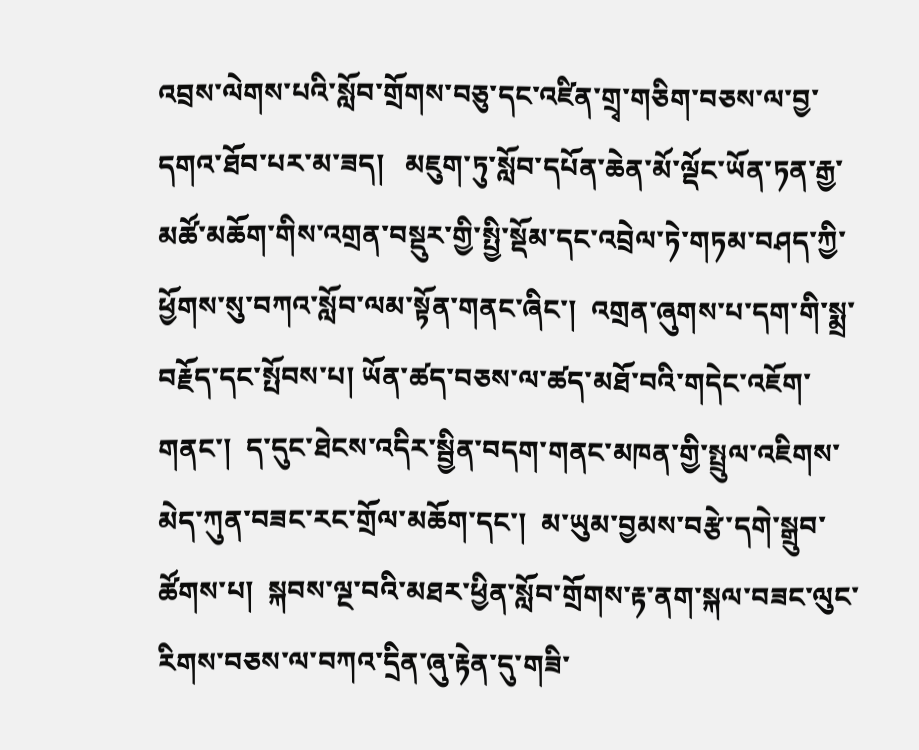འབྲས་ལེགས་པའི་སློབ་གྲོགས་བཅུ་དང་འཛིན་གྲྭ་གཅིག་བཅས་ལ་བྱ་དགའ་ཐོབ་པར་མ་ཟད།   མཇུག་ཏུ་སློབ་དཔོན་ཆེན་མོ་ལྡོང་ཡོན་ཏན་རྒྱ་མཚོ་མཆོག་གིས་འགྲན་བསྡུར་གྱི་སྤྱི་སྡོམ་དང་འབྲེལ་ཏེ་གཏམ་བཤད་ཀྱི་ཕྱོགས་སུ་བཀའ་སློབ་ལམ་སྟོན་གནང་ཞིང་།  འགྲན་ཞུགས་པ་དག་གི་སྨྲ་བརྗོད་དང་སྤོབས་པ། ཡོན་ཚད་བཅས་ལ་ཚད་མཐོ་བའི་གདེང་འཇོག་གནང་།  ད་དུང་ཐེངས་འདིར་སྦྱིན་བདག་གནང་མཁན་གྱི་སྤྲུལ་འཇིགས་མེད་ཀུན་བཟང་རང་གྲོལ་མཆོག་དང་།  མ་ཡུམ་བྱམས་བརྩེ་དགེ་སྒྲུབ་ཚོགས་པ།  སྐབས་ལྔ་བའི་མཐར་ཕྱིན་སློབ་གྲོགས་རྟ་ནག་སྐལ་བཟང་ལུང་རིགས་བཅས་ལ་བཀའ་དྲིན་ཞུ་རྟེན་དུ་གཟི་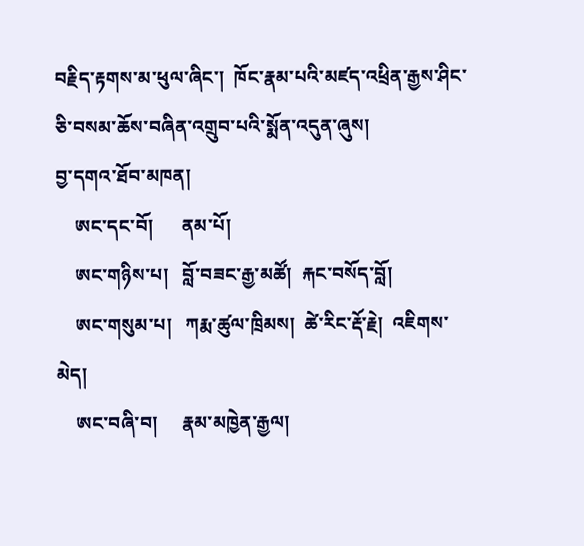བརྗིད་རྟགས་མ་ཕུལ་ཞིང་།  ཁོང་རྣམ་པའི་མཛད་འཕྲིན་རྒྱས་ཤིང་ཅི་བསམ་ཆོས་བཞིན་འགྲུབ་པའི་སྨོན་འདུན་ཞུས།
བྱ་དགའ་ཐོབ་མཁན།
    ཨང་དང་བོ།      ནམ་པོ།
    ཨང་གཉིས་པ།   བློ་བཟང་རྒྱ་མཚོ།  རྐང་བསོད་བློ།
    ཨང་གསུམ་པ།   ཀརྨ་ཚུལ་ཁྲིམས།  ཚེ་རིང་རྡོ་རྗེ།  འཇིགས་མེད།
    ཨང་བཞི་བ།     རྣམ་མཁྱེན་རྒྱལ།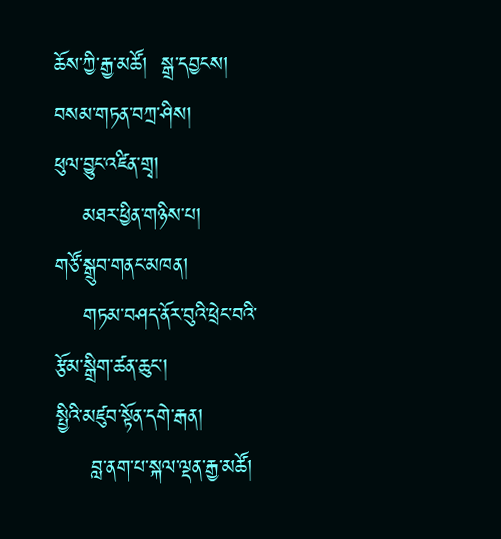ཆོས་ཀྱི་རྒྱ་མཚོ།  སྒྲ་དབྱངས།  བསམ་གཏན་བཀྲ་ཤིས།
ཕུལ་བྱུང་འཛིན་གྲྭ།
    མཐར་ཕྱིན་གཉིས་པ།
གཙོ་སྒྲུབ་གནང་མཁན།
    གཏམ་བཤད་ནོར་བུའི་ཕྲེང་བའི་རྩོམ་སྒྲིག་ཚན་ཆུང་།
སྤྱིའི་མཛུབ་སྟོན་དགེ་རྒན།
     བླ་ནག་པ་སྐལ་ལྡན་རྒྱ་མཚོ།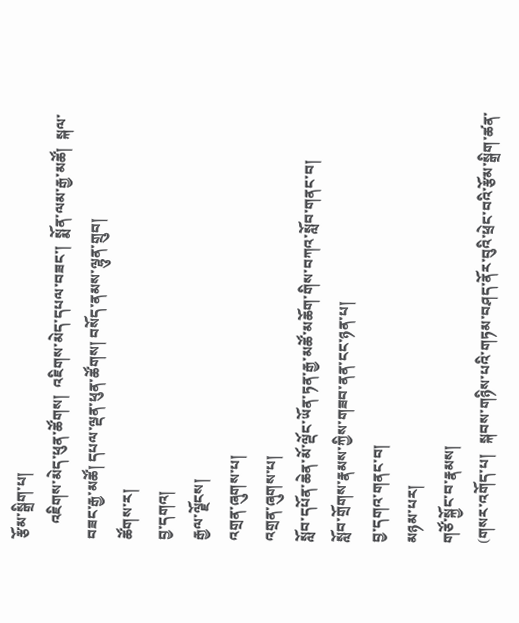རྩོམ་སྒྲིག་པ།
    འཇིགས་མེད་ཕུན་ཚོགས།  འཇིགས་མེད་དཔལ་བཟང་།  སྨོན་ལམ་རྒྱ་མཚོ།  སྐལ་བཟང་རྒྱ་མཚོ། དཔལ་ལྡན་ཕུན་ཚོགས། བསོད་ནམས་ལྷུན་གྲུབ།
ཚོགས་ར།
བྱ་དགའ།
རྒྱལ་ལྗོངས།
འགྲན་ཞུགས་པ།
འགྲན་ཞུགས་པ།
སློབ་དཔོན་ཆེན་མོ་ལྡོང་ཡོན་ཏན་རྒྱ་མཚོ་མཆོག་གིས་བཀའ་སློབ་གནང་བ།
སློབ་གྲོགས་རྣམས་ཀྱིས་གཟབ་ནན་ངང་ཉན་པ།
བྱ་དགའ་གནང་བ།
མཉམ་པར།
གཙོ་སྐྱོང་བ་རྣམས།
(གསར་འགོད་པ།   སྐབས་གཉིས་པའི་གཏམ་བཤད་ནོར་བུའི་ཕྲེང་བའི་རྩོམ་སྒྲིག་ཚན་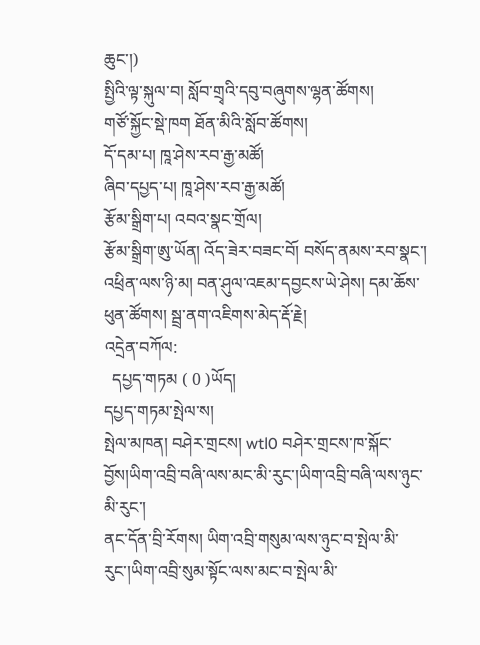ཆུང་།)
སྤྱིའི་ལྟ་སྐུལ་བ། སློབ་གྲྭའི་དབུ་བཞུགས་ལྷན་ཚོགས།
གཙོ་སྐྱོང་སྡེ་ཁག ཐོན་མིའི་སློབ་ཚོགས།
དོ་དམ་པ། ཁཱ་ཤེས་རབ་རྒྱ་མཚོ།
ཞིབ་དཔྱད་པ། ཁཱ་ཤེས་རབ་རྒྱ་མཚོ།
རྩོམ་སྒྲིག་པ། འབའ་སྣང་གྲོལ།
རྩོམ་སྒྲིག་ཨུ་ཡོན། འོད་ཟེར་བཟང་བོ། བསོད་ནམས་རབ་སྣང་། འཕྲིན་ལས་ཉི་མ། བན་ཤུལ་འཇམ་དབྱངས་ཡེ་ཤེས། དམ་ཆོས་ཕུན་ཚོགས། སྦྲ་ནག་འཇིགས་མེད་རྡོ་རྗེ།
འདྲེན་བཀོལ:
  དཔྱད་གཏམ ( 0 )ཡོད།
དཔྱད་གཏམ་སྤེལ་ས།
སྤེལ་མཁན། བཤེར་གྲངས། wtl0 བཤེར་གྲངས་ཁ་སྐོང་བྱོས།ཡིག་འབྲི་བཞི་ལས་མང་མི་རུང་།ཡིག་འབྲི་བཞི་ལས་ཉུང་མི་རུང་།
ནང་དོན་བྲི་རོགས། ཡིག་འབྲི་གསུམ་ལས་ཉུང་བ་སྤེལ་མི་རུང་།ཡིག་འབྲི་སུམ་སྟོང་ལས་མང་བ་སྤེལ་མི་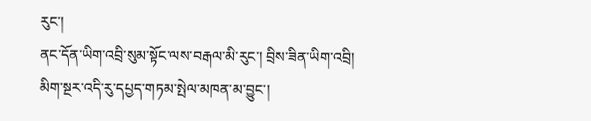རུང་།
ནང་དོན་ཡིག་འབྲི་སུམ་སྟོང་ལས་བརྒལ་མི་རུང་། བྲིས་ཟིན་ཡིག་འབྲི།
མིག་སྔར་འདི་རུ་དཔྱད་གཏམ་སྤེལ་མཁན་མ་བྱུང་།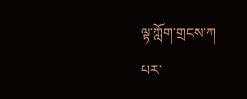ལྟ་ཀློག་གྲངས་ཀ
པར་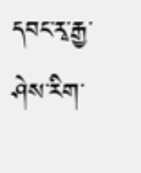དབང་རྭ་རྒྱ་ཤེས་རིག་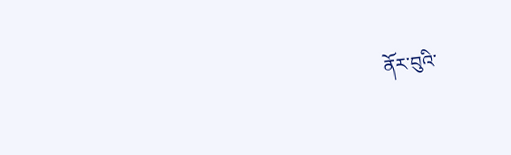ནོར་བུའི་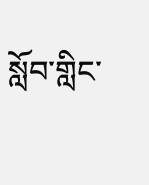སློབ་གླིང་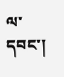ལ་དབང་།